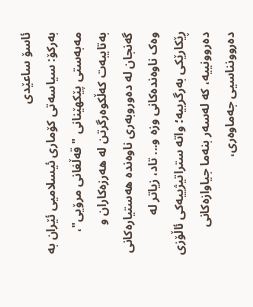ئاسۆ ساعێدی
بەرکۆ: سیاسەتی کۆماری ئیسلامیی ئێران بە مەبەستی پێکهێنانی "قەڵغانی مرۆیی"، بەتایبەت کەڵکوەرگرتن لە هەرزەکاران و گەنجان لە دەوروبەری ناوەندە هەستیارەکانی وەک ناوەندەکانی وزە و... تاد، زیاتر لە ڕێکارێکی بەرگرییە؛ واتە ستراتیژییەکی ئاڵۆزی دەروونییە، کە لەسەر بنەما جیاوازەکانی دەروونناسیی جەماوەری،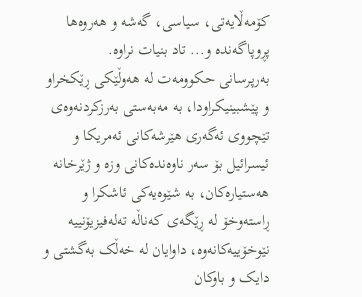کۆمەڵایەتی، سیاسی، گەشە و هەروەها پڕوپاگەندە و... تاد بنیات نراوە.
بەرپرسانی حکوومەت لە هەوڵێکی ڕێکخراو و پێشبینیکراودا، بە مەبەستی بەرزکردنەوەی تێچووی ئەگەری هێرشەکانی ئەمریکا و ئیسرائیل بۆ سەر ناوەندەکانی وزە و ژێرخانە هەستیارەکان، بە شێوەیەکی ئاشکرا و ڕاستەوخۆ لە ڕێگەی کەناڵە تەلەفیزیۆنییە نێوخۆییەکانەوە، داوایان لە خەڵک بەگشتی و دایک و باوکان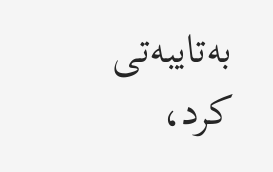بەتایبەتی کرد،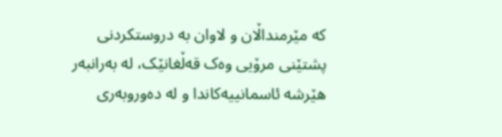کە مێرمنداڵان و لاوان بە دروستکردنی پشتێنی مرۆیی وەک قەڵغانێک، لە بەرانبەر هێرشە ئاسمانییەکاندا و لە دەوروبەری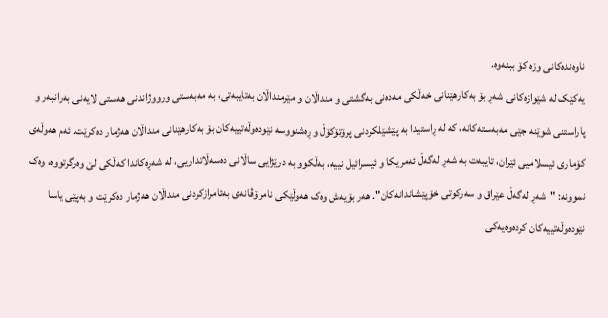ناوەندەکانی وزە کۆ ببنەوە.
یەکێک لە شێوازەکانی شەڕ بۆ بەکارهێنانی خەڵکی مەدەنی بەگشتی و منداڵان و مێرمنداڵان بەتایبەتی، بە مەبەستی ورووژاندنی هەستی لایەنی بەرانبەر و پاراستنی شوێنە جێی مەبەستەکانە، کە لە ڕاستیدا بە پێشێلکردنی پرۆتۆکۆڵ و ڕەشنووسە نێودەوڵەتییەکان بۆ بەکارهێنانی منداڵان هەژمار دەکرێت. ئەم هەوڵەی کۆماری ئیسلامیی ئێران، تایبەت بە شەڕ لەگەڵ ئەمریکا و ئیسرائیل نییە، بەڵکوو بە درێژایی ساڵانی دەسەڵاتداریی، لە شەڕەکاندا کەڵکی لێ وەرگرتووە، وەک نموونە: "شەڕ لەگەڵ عێراق و سەرکوتی خۆپێشاندانەکان". هەر بۆیەش وەک هەوڵێکی نامرۆڤانەی بەئامرازکردنی منداڵان هەژمار دەکرێت و بەپێی یاسا نێودەوڵەتییەکان کردەوەیەکی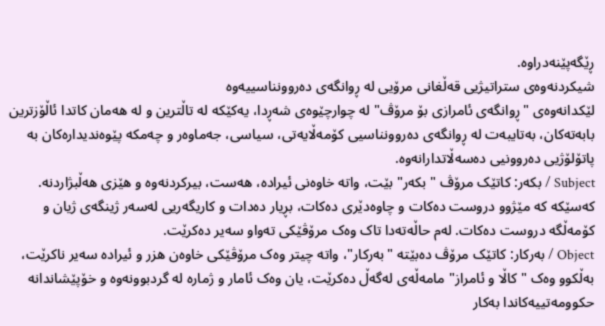ڕێگەپێنەدراوە.
شیکردنەوەی ستراتیژیی قەڵغانی مرۆیی لە ڕوانگەی دەروونناسییەوە
لێکدانەوەی "ڕوانگەی ئامرازی بۆ مرۆڤ" لە چوارچێوەی شەڕدا، یەکێکە لە تاڵترین و لە هەمان کاتدا ئاڵۆزترین بابەتەکان، بەتایبەت لە ڕوانگەی دەروونناسیی کۆمەڵایەتی، سیاسی، جەماوەر و چەمکە پێوەندیدارەکان بە پاتۆلۆژیی دەروونیی دەسەڵاتدارانەوە.
Subject / بکەر: کاتێک مرۆڤ "بکەر" بێت، واتە خاوەنی ئیرادە، هەست، بیرکردنەوە و هێزی هەڵبژاردنە. کەسێکە کە مێژوو دروست دەکات و چاوەدێری دەکات، بڕیار دەدات و کاریگەریی لەسەر ژینگەی ژیان و کۆمەڵگە دروست دەکات. لەم حاڵەتەدا تاک وەک مرۆڤێکی تەواو سەیر دەکرێت.
Object / بەرکار: کاتێک مرۆڤ دەبێتە "بەرکار"، واتە چیتر وەک مرۆڤێکی خاوەن هزر و ئیرادە سەیر ناکرێت، بەڵکوو وەک "کاڵا و ئامراز" مامەڵەی لەگەڵ دەکرێت، یان وەک ئامار و ژمارە لە گردبوونەوە و خۆپێشاندانە حکوومەتییەکاندا بەکار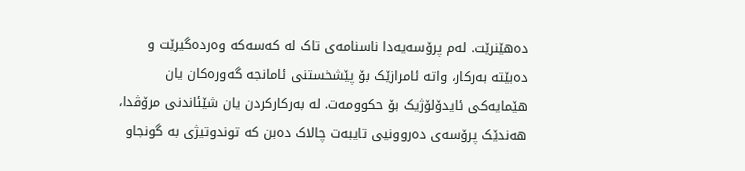دەهێنرێت. لەم پرۆسەیەدا ناسنامەی تاک لە کەسەکە وەردەگیرێت و دەبێتە بەرکار، واتە ئامرازێک بۆ پێشخستنی ئامانجە گەورەکان یان هێمایەکی ئایدۆلۆژیک بۆ حکوومەت. لە بەرکارکردن یان شێئاندنی مرۆڤدا، هەندێک پرۆسەی دەروونیی تایبەت چالاک دەبن کە توندوتیژی بە گونجاو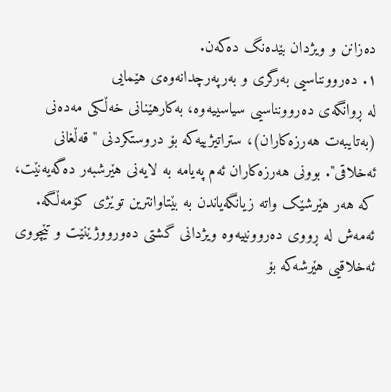دەزانن و ویژدان بێدەنگ دەکەن.
١. دەروونناسیی بەرگری و بەرپەرچدانەوەی هێمایی
لە ڕوانگەی دەروونناسیی سیاسییەوە، بەکارهێنانی خەڵکی مەدەنی (بەتایبەت هەرزەکاران)، ستراتیژییەکە بۆ دروستکردنی "قەڵغانی ئەخلاقی". بوونی هەرزەکاران ئەم پەیامە بە لایەنی هێرشبەر دەگەیەنێت، کە هەر هێرشێک واتە زیانگەیاندن بە بێتاوانترین توێژی کۆمەڵگە. ئەمەش لە ڕووی دەروونییەوە ویژدانی گشتی دەورووژێنێت و تێچووی ئەخلاقیی هێرشەکە بۆ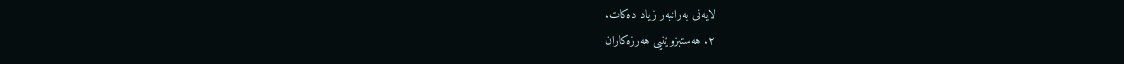لایەنی بەرانبەر زیاد دەکات.
٢. هەستبزوێنیی هەرزەکاران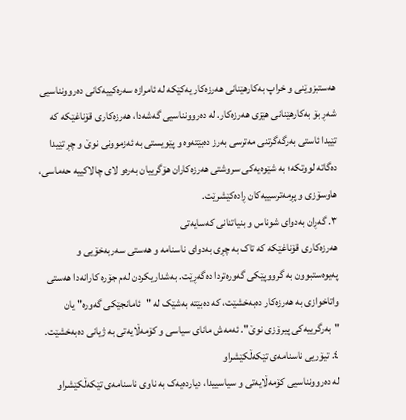هەستبزوێنی و خراپ بەکارهێنانی هەرزەکار یەکێکە لە ئامرازە سەرەکییەکانی دەروونناسیی شەڕ بۆ بەکارهێنانی هێزی هەرزەکار. لە دەروونناسیی گەشەدا، هەرزەکاری قۆناغێکە کە تێیدا ئاستی بەرگەگرتنی مەترسی بەرز دەبێتەوە و پێویستی بە ئەزموونی نوێ و چڕ تێیدا دەگاتە لووتکە؛ بە شێوەیەکی سروشتی هەرزەکاران هۆگرییان بەرەو لای چالاکییە حەماسی، هاوسۆزی و پڕمەترسییەکان ڕادەکێشرێت.
٣. گەڕان بەدوای شوناس و بنیاتنانی کەسایەتی
هەرزەکاری قۆناغێکە کە تاک بە چڕی بەدوای ناسنامە و هەستی سەربەخۆیی و پەیوەستبوون بە گرووپێکی گەورەتردا دەگەڕێت. بەشداریکردن لەم جۆرە کارانەدا هەستی واتاخوازی بە هەرزەکار دەبەخشێت، کە دەبێتە بەشێک لە "ئامانجێکی گەورە" یان "بەرگرییەکی پیرۆزی نوێ". ئەمەش مانای سیاسی و کۆمەڵایەتی بە ژیانی دەبەخشێت.
٤. تیۆریی ناسنامەی تێکەڵکێشراو
لە دەروونناسیی کۆمەڵایەتی و سیاسییدا، دیاردەیەک بە ناوی ناسنامەی تێکەڵکێشراو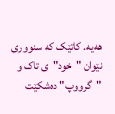هەیە. کاتێک کە سنووری نێوان "خود"ی تاک و "گرووپ" دەشکێت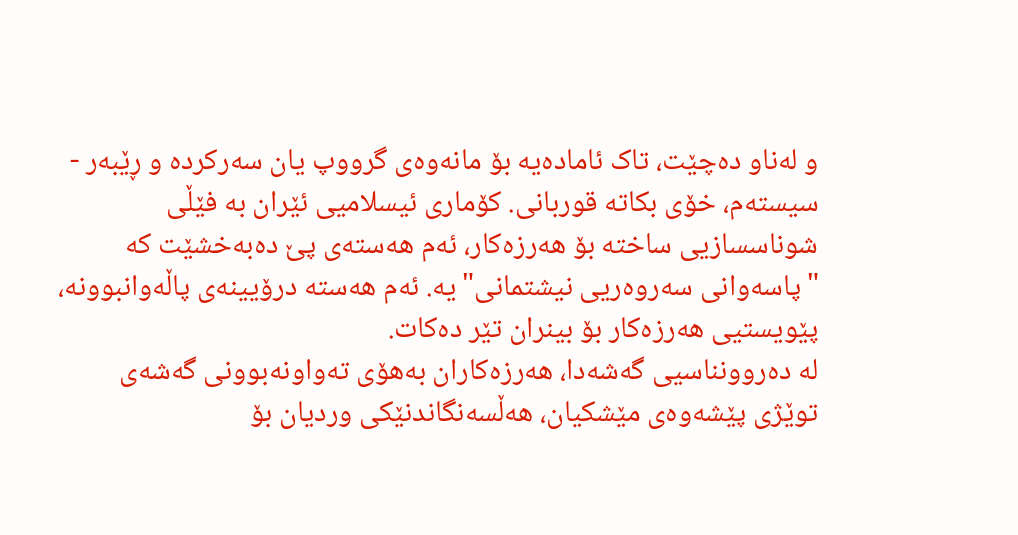و لەناو دەچێت، تاک ئامادەیە بۆ مانەوەی گرووپ یان سەرکردە و ڕێبەر - سیستەم، خۆی بکاتە قوربانی. کۆماری ئیسلامیی ئێران بە فێڵی شوناسسازیی ساختە بۆ هەرزەکار، ئەم هەستەی پێ دەبەخشێت کە "پاسەوانی سەروەریی نیشتمانی"یە. ئەم هەستە درۆیینەی پاڵەوانبوونە، پێویستیی هەرزەکار بۆ بینران تێر دەکات.
لە دەروونناسیی گەشەدا، هەرزەکاران بەهۆی تەواونەبوونی گەشەی توێژی پێشەوەی مێشکیان، هەڵسەنگاندنێکی وردیان بۆ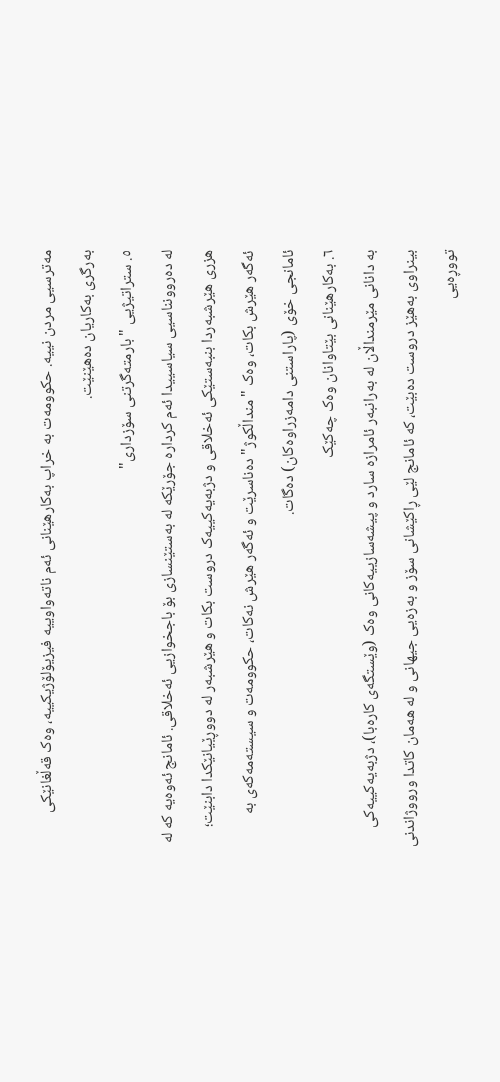مەترسیی مردن نییە. حکوومەت بە خراپ بەکارهێنانی ئەم ناتەواوییە فیزیۆلۆژیکییە، وەک قەڵغانێکی بەرگری بەکاریان دەهێنێت.
٥. ستراتیژیی "بارمتەگرتنی سۆزداری"
لە دەروونناسیی سیاسییدا ئەم کردارە جۆرێکە لە بەستێنسازی بۆ باجخوازیی ئەخلاقی. ئامانج ئەوەیە کە لە هزری هێرشبەردا بنبەستێکی ئەخلاقی و دژبەیەکییەک دروست بکات و هێرشبەر لە دووڕێیانێکدا دابنێت؛ ئەگەر هێرش بکات، وەک "منداڵکوژ" دەناسرێت و ئەگەر هێرش نەکات، حکوومەت و سیستەمەکەی بە ئامانجی خۆی (پاراستنی دامەزراوەکان) دەگات.
٦. بەکارهێنانی بێتاوانان وەک چەکێک
بە دانانی مێرمنداڵان لە بەرانبەر ئامرازە سارد و پیشەسازییەکانی وەک (وێستگەی کارەبا)، دژبەیەکییەکی بینراوی بەهێز دروست دەبێت، کە ئامانج لێی ڕاکێشانی سۆز و بەزەیی جیهانی و لە هەمان کاتدا ورووژاندنی تووڕەیی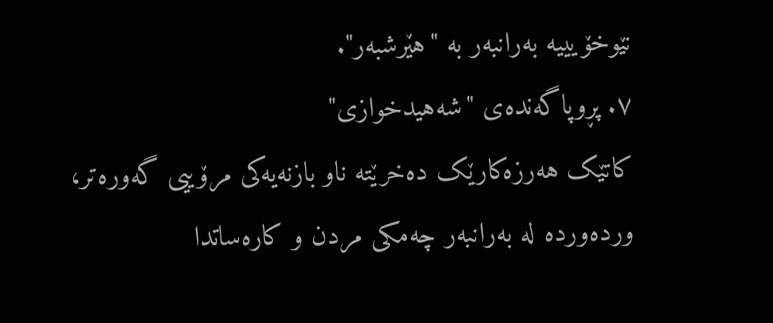نێوخۆیییە بەرانبەر بە "هێرشبەر".
٧. پڕوپاگەندەی "شەهیدخوازی"
کاتێک هەرزەکارێک دەخرێتە ناو بازنەیەکی مرۆییی گەورەتر، وردەوردە لە بەرانبەر چەمکی مردن و کارەساتدا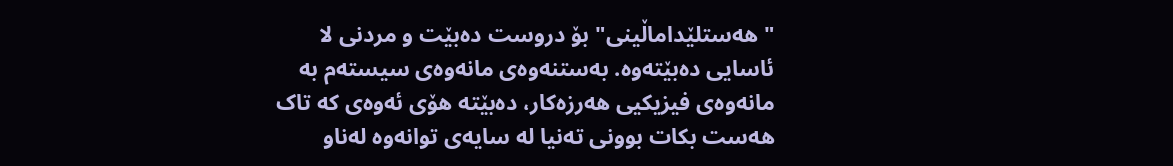"هەستلێداماڵینی" بۆ دروست دەبێت و مردنی لا ئاسایی دەبێتەوە. بەستنەوەی مانەوەی سیستەم بە مانەوەی فیزیکیی هەرزەکار، دەبێتە هۆی ئەوەی کە تاک هەست بکات بوونی تەنیا لە سایەی توانەوە لەناو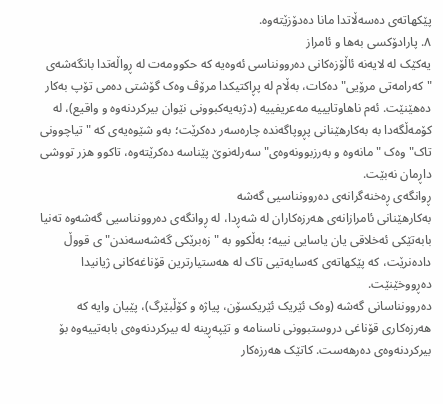پێکهاتەی دەسەڵاتدا مانا دەدۆزێتەوە.
٨. پارادۆکسی بەها و ئامراز
یەکێک لە لایەنە ئاڵۆزەکانی دەروونناسی ئەوەیە کە حکوومەت لە ڕواڵەتدا بانگەشەی "کەرامەتی مرۆیی" دەکات، بەڵام لە پڕاکتیکدا مرۆڤ وەک گۆشتی دەمی تۆپ بەکار دەهێنێت. ئەم ناهاوتایییە مەعریفییە (دژبەیەکبوونی نێوان بیرکردنەوە و واقیع)، لە کۆمەڵگەدا بە بەکارهێنانی پڕوپاگەندە چارەسەر دەکرێت؛ بەو شێوەیەی کە "تیاچوونی تاک" وەک "مانەوە و بەرزبوونەوەی" سەرلەنوێ پێناسە دەکرێتەوە، تاکوو هزر تووشی داڕمان نەبێت.
ڕوانگەی ڕەخنەگرانەی دەروونناسیی گەشە
بەکارهێنانی ئامرازانەی هەرزەکاران لە شەڕدا، لە ڕوانگەی دەروونناسیی گەشەوە تەنیا بابەتێکی ئەخلاقی یان یاسایی نییە؛ بەڵکوو بە "زەبرێکی گەشەسەندن"ی قووڵ دادەنرێت، کە پێکهاتەی کەسایەتیی تاک لە هەستیارترین قۆناغەکانی ژیانیدا دەڕووخێنێت.
دەروونناسانی گەشە (وەک ئێریک ئێریکسۆن، پیاژە و کۆڵبێرگ)، پێیان وایە کە هەرزەکاری قۆناغی دروستبوونی ناسنامە و تێپەڕینە لە بیرکردنەوەی بابەتییەوە بۆ بیرکردنەوەی دەرهەست. کاتێک هەرزەکار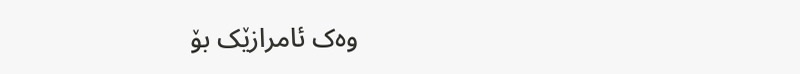وەک ئامرازێک بۆ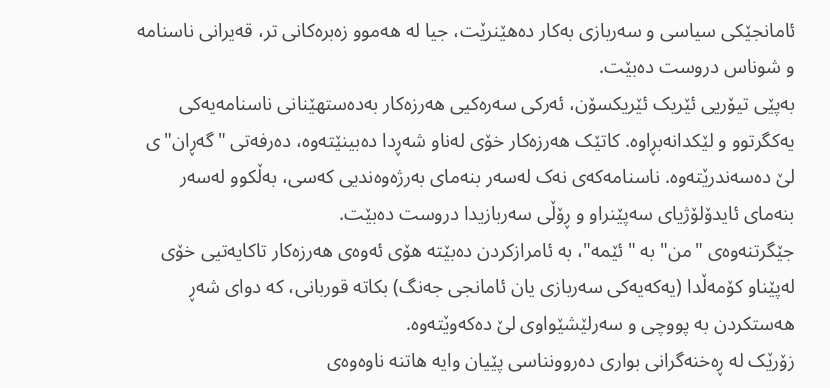ئامانجێکی سیاسی و سەربازی بەکار دەهێنرێت، جیا لە هەموو زەبرەکانی تر، قەیرانی ناسنامە و شوناس دروست دەبێت.
بەپێی تیۆریی ئێریک ئێریکسۆن، ئەرکی سەرەکیی هەرزەکار بەدەستهێنانی ناسنامەیەکی یەکگرتوو و لێکدانەبڕاوە. کاتێک هەرزەکار خۆی لەناو شەڕدا دەبینێتەوە، دەرفەتی "گەڕان"ی لێ دەسەندرێتەوە. ناسنامەکەی نەک لەسەر بنەمای بەرژەوەندیی کەسی، بەڵکوو لەسەر بنەمای ئایدۆلۆژیای سەپێنراو و ڕۆڵی سەربازیدا دروست دەبێت.
جێگرتنەوەی "من" بە "ئێمە"، بە ئامرازکردن دەبێتە هۆی ئەوەی هەرزەکار تاکایەتیی خۆی لەپێناو کۆمەڵدا (یەکەیەکی سەربازی یان ئامانجی جەنگ) بکاتە قوربانی، کە دوای شەڕ هەستکردن بە پووچی و سەرلێشێواوی لێ دەکەوێتەوە.
زۆرێک لە ڕەخنەگرانی بواری دەروونناسی پێیان وایە هاتنە ناوەوەی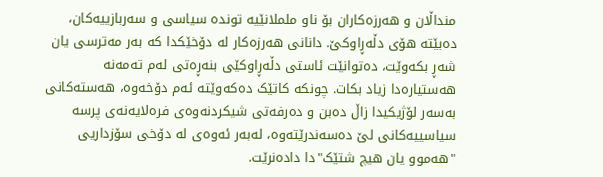منداڵان و هەرزەکاران بۆ ناو ململانێیە توندە سیاسی و سەربازییەکان، دەبێتە هۆی دڵەڕاوکێ. دانانی هەرزەکار لە دۆخێکدا کە بەر مەترسی یان شەڕ بکەوێت، دەتوانێت ئاستی دڵەڕاوکێی بنەڕەتی لەم تەمەنە هەستیارەدا زیاد بکات. چونکە کاتێک دەکەوێتە ئەم دۆخەوە، هەستەکانی بەسەر لۆژیکیدا زاڵ دەبن و دەرفەتی شیکردنەوەی فرەلایەنەی پرسە سیاسییەکانی لێ دەسەندرێتەوە، لەبەر ئەوەی لە دۆخی سۆزداریی "هەموو یان هیچ شتێک"دا دادەنرێت.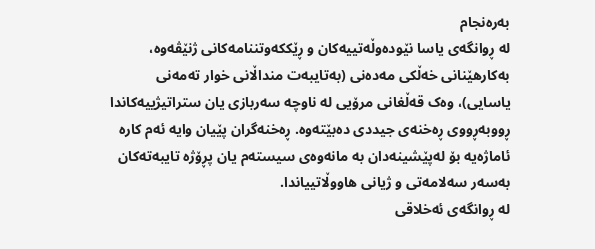بەرەنجام
لە ڕوانگەی یاسا نێودەوڵەتییەکان و ڕێککەوتننامەکانی ژنێڤەوە، بەکارهێنانی خەڵکی مەدەنی (بەتایبەت منداڵانی خوار تەمەنی یاسایی)، وەک قەڵغانی مرۆیی لە ناوچە سەربازی یان ستراتیژییەکاندا ڕووبەڕووی ڕەخنەی جیددی دەبێتەوە. ڕەخنەگران پێیان وایە ئەم کارە ئاماژەیە بۆ لەپێشینەدان بە مانەوەی سیستەم یان پڕۆژە تایبەتەکان بەسەر سەلامەتی و ژیانی هاووڵاتییاندا.
لە ڕوانگەی ئەخلاقی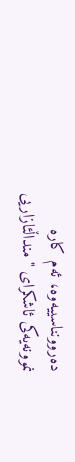دەروونناسییەوە، ئەم کارە نموونەیەکی ئاشکرای "منداڵئازاریی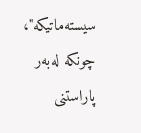سیستەماتیکە"، چونکە لەبەر پاراستنی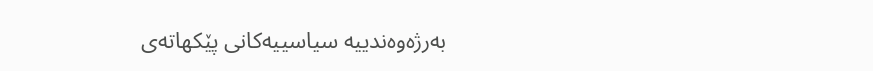بەرژەوەندییە سیاسییەکانی پێکهاتەی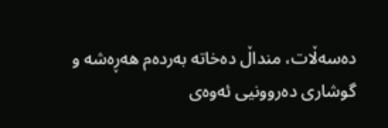دەسەڵات، منداڵ دەخاتە بەردەم هەڕەشە و گوشاری دەروونیی ئەوەی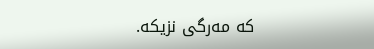کە مەرگی نزیکە.